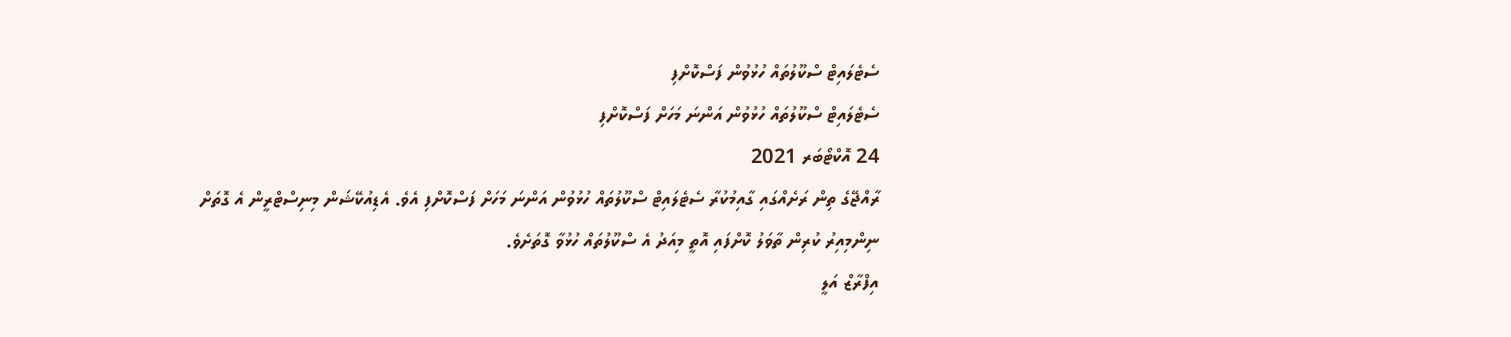ސެޓެލައިޓް ސްކޫލުތައް ހުޅުވުން ފަސްކޮށްފި
ސެޓެލައިޓް ސްކޫލުތައް ހުޅުވުން އަންނަ މަހަށް ފަސްކޮށްފި
24 އޮކްޓޯބަރ 2021
ރާއްޖޭގެ ތިން ރަށެއްގައި ގާއިމުކުރާ ސެޓެލައިޓް ސްކޫލުތައް ހުޅުވުން އަންނަ މަހަށް ފަސްކޮށްފި އެވެ. އެޑިއުކޭޝަން މިނިސްޓްރީން އެ ގޮތަށް ނިންމިއިރު ކުރިން ތާވަލު ކޮށްފައި އޮތީ މިއަދު އެ ސްކޫލުތައް ހުޅުވާ ގޮތަށެވެ.
އިފްރާޒް އަލީ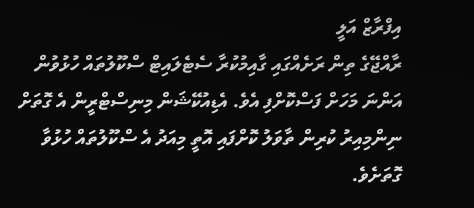އިފްރާޒް އަލީ
ރާއްޖޭގެ ތިން ރަށެއްގައި ގާއިމުކުރާ ސެޓެލައިޓް ސްކޫލުތައް ހުޅުވުން އަންނަ މަހަށް ފަސްކޮށްފި އެވެ. އެޑިއުކޭޝަން މިނިސްޓްރީން އެ ގޮތަށް ނިންމިއިރު ކުރިން ތާވަލު ކޮށްފައި އޮތީ މިއަދު އެ ސްކޫލުތައް ހުޅުވާ ގޮތަށެވެ.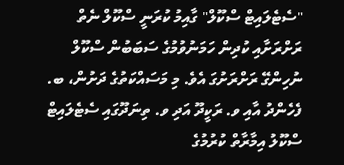"ސެޓެލައިޓް ސްކޫލް" ގާއިމު ކުރަނީ ސްކޫލް ނެތް ރަށްރަށާއި ކުދިން ހަމަނުވުމުގެ ސަބަބުން ސްކޫލް ނުހިންގޭ ރަށްރަށުގަ އެވެ. މި މަސައްކަތުގެ ދަށުން، ބ. ފެހެންދު އާއި ވ. ރަކީދޫ އަދި ވ. ތިނަދޫގައި ސެޓެލައިޓް ސްކޫލު އިމާރާތް ކުރުމުގެ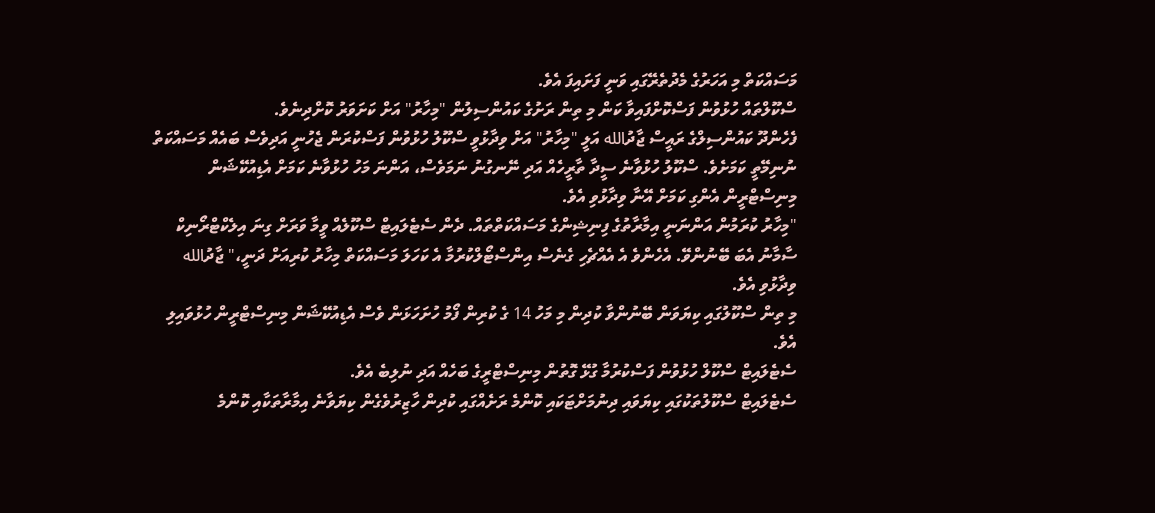މަސައްކަތް މި އަހަރުގެ މެދުތެރޭގައި ވަނީ ފަށައިފަ އެވެ.
ސްކޫލްތައް ހުޅުވުން ފަސްކޮށްފައިވާ ކަން މި ތިން ރަށުގެ ކައުންސިލުން "މިހާރު" އަށް ކަށަވަރު ކޮށްދިނެވެ.
ފެހެންދޫ ކައުންސިލްގެ ރައީސް ޖާދުالله އަލީ "މިހާރު" އަށް ވިދާޅުވީ ސްކޫލު ހުޅުވުން ފަސްކުރަން ޖެހުނީ އަދިވެސް ބައެއް މަސައްކަތް ނުނިމޭތީ ކަމަށެވެ. ސްކޫލު ހުޅުވާނެ ސީދާ ތާރީހެއް އަދި ނޭނގުނު ނަމަވެސް، އަންނަ މަހު ހުޅުވާނެ ކަމަށް އެޑިއުކޭޝަން މިނިސްޓްރީން އެންގި ކަމަށް އޭނާ ވިދާޅުވި އެވެ.
"މިހާރު ކުރަމުން އަންނަނީ އިމާރާތުގެ ފިނިޝިންގެ މަސައްކަތްތައް. ދެން ސެޓެލައިޓް ސްކޫލެއް ވީމާ ވަރަށް ގިނަ އިލެކްޓްރޯނިކް ސާމާނު އެބަ ބޭނުންވޭ. އެހެންވެ އެ އެއްޗެހި ގެނެސް އިންސްޓޯލްކުރުމާ އެ ކަހަލަ މަސައްކަތް މިހާރު ކުރިއަށް ދަނީ،" ޖާދުالله ވިދާޅުވި އެވެ.
މި ތިން ސްކޫލުގައި ކިޔަވަން ބޭނުންވާ ކުދިން މި މަހު 14 ގެ ކުރިން ފޯމު ހުށަހަޅަން ވެސް އެޑިއުކޭޝަން މިނިސްޓްރީން ހުޅުވައިލި އެވެ.
ސެޓެލައިޓް ސްކޫލް ހުޅުވުން ފަސްކުރުމާ ގުޅޭ ގޮތުން މިނިސްޓްރީގެ ބަހެއް އަދި ނުލިބެ އެވެ.
ސެޓެލައިޓް ސްކޫލުތަކުގައި ކިޔަވައި ދިނުމަށްޓަކައި ކޮންމެ ރަށެއްގައި ކުދިން ހާޒިރުވެގެން ކިޔަވާނެ އިމާރާތަކާއި ކޮންމެ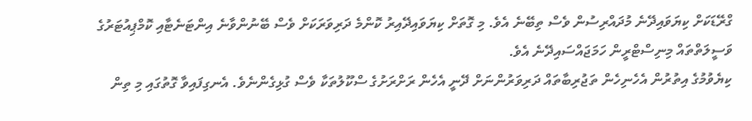ގްރޭޑަކަށް ކިޔަވައިދޭނެ މުދައްރިސުން ވެސް ތިބޭނެ އެވެ. މި ގޮތަށް ކިޔަވައިދޭއިރު ކޮންމެ ދަރިވަރަކަށް ވެސް ބޭނުންވާނެ އިންޓަނެޓާއި ކޮމްޕިއުޓަރުގެ ވަސީލަތްތައް މިނިސްޓްރީން ހަމަޖައްސައިދޭނެ އެވެ.
ކިޔެވުމުގެ އިތުރުން އެހެނިހެން ތަޖުރިބާތައް ދަރިވަރުންނަށް ދޭނީ އެހެން ރަށްރަށުގެ ސްކޫލުތަކާ ވެސް ގުޅިގެންނެވެ. އެނގިފައިވާ ގޮތުގައި މި ތިން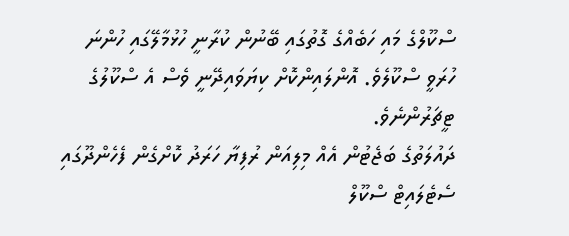ސްކޫލްގެ މައި ހަބެއްގެ ގޮތުގައި ބޭނުން ކުރާނީ ހުޅުމާލޭގައި ހުންނަ ހުރަވީ ސްކޫލެވެ. އޮންލައިންކޮށް ކިޔަވައިދޭނީ ވެސް އެ ސްކޫލުގެ ޓީޗަރުންނެވެ.
ދައުލަތުގެ ބަޖެޓުން އެއް މިލިއަން ރުފިޔާ ހަރަދު ކޮށްގެން ފެހެންދޫގައި ސެޓެލައިޓް ސްކޫލް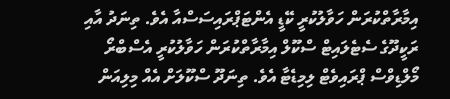އިމާރާތްކުރަން ހަވާލުކުރީ ކޭޑީ އެންޓަޕްރައިސަސްއާ އެވެ. ތިނަދު އާއި ރަކީދޫގެ ސެޓެލައިޓް ސްކޫލް އިމާރާތްކުރަން ހަވާލުކުރީ އެސްބްރޯ މޯލްޑިވްސް ޕްރައިވެޓް ލިމިޑެޓާ އެވެ. ތިނަދޫ ސްކޫލަށް އެއް މިލިއަން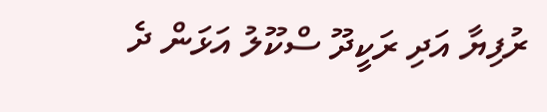ރުފިޔާ އަދި ރަކީދޫ ސްކޫލު އަޅަން ދެ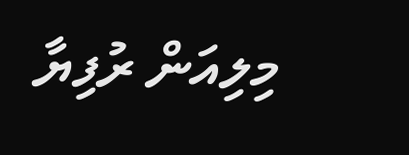މިލިއަން ރުފިޔާ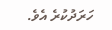ހަރަދުކުރެ އެވެ.